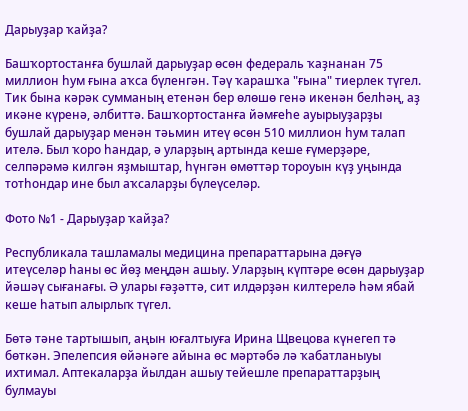Дарыуҙар ҡайҙа?

Башҡортостанға бушлай дарыуҙар өсөн федераль ҡаҙнанан 75 миллион һум ғына аҡса бүленгән. Тәү ҡарашҡа "ғына" тиерлек түгел. Тик бына кәрәк сумманың етенән бер өлөшө генә икенән белһәң, аҙ икәне күренә, әлбиттә. Башҡортостанға йәмғеһе ауырыуҙарҙы бушлай дарыуҙар менән тәьмин итеү өсөн 510 миллион һум талап ителә. Был ҡоро һандар, ә уларҙың артында кеше ғүмерҙәре, селпәрәмә килгән яҙмыштар, һүнгән өмөттәр тороуын күҙ уңында тотһондар ине был аҡсаларҙы бүлеүселәр.

Фото №1 - Дарыуҙар ҡайҙа?

Республикала ташламалы медицина препараттарына дәғүә итеүселәр һаны өс йөҙ меңдән ашыу. Уларҙың күптәре өсөн дарыуҙар йәшәү сығанағы. Ә улары ғәҙәттә, сит илдәрҙән килтерелә һәм ябай кеше һатып алырлыҡ түгел.

Бөтә тәне тартышып, аңын юғалтыуға Ирина Щвецова күнегеп тә бөткән. Эпелепсия өйәнәге айына өс мәртәбә лә ҡабатланыуы ихтимал. Аптекаларҙа йылдан ашыу тейешле препараттарҙың булмауы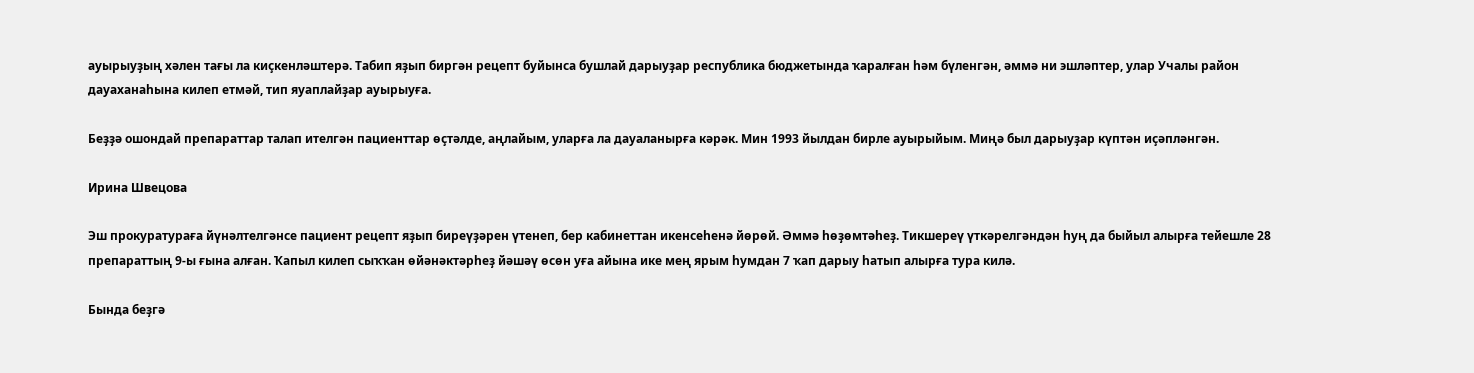ауырыуҙың хәлен тағы ла киҫкенләштерә. Табип яҙып биргән рецепт буйынса бушлай дарыуҙар республика бюджетында ҡаралған һәм бүленгән, әммә ни эшләптер, улар Учалы район дауаханаһына килеп етмәй, тип яуаплайҙар ауырыуға.

Беҙҙә ошондай препараттар талап ителгән пациенттар өҫтәлде, аңлайым, уларға ла дауаланырға кәрәк. Мин 1993 йылдан бирле ауырыйым. Миңә был дарыуҙар күптән иҫәпләнгән.

Ирина Швецова

Эш прокуратураға йүнәлтелгәнсе пациент рецепт яҙып биреүҙәрен үтенеп, бер кабинеттан икенсеһенә йөрөй. Әммә һөҙөмтәһеҙ. Тикшереү үткәрелгәндән һуң да быйыл алырға тейешле 28 препараттың 9-ы ғына алған. Ҡапыл килеп сыҡҡан өйәнәктәрһеҙ йәшәү өсөн уға айына ике мең ярым һумдан 7 ҡап дарыу һатып алырға тура килә.

Бында беҙгә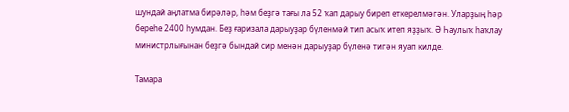шундай аңлатма бирәләр, һәм беҙгә тағы ла 52 ҡап дарыу биреп еткерелмәгән. Уларҙың һәр береһе 2400 һумдан. Беҙ ғаризала дарыуҙар бүленмәй тип асыҡ итеп яҙҙыҡ. Ә Һаулыҡ һаҡлау министрлығынан беҙгә бындай сир менән дарыуҙар бүленә тигән яуап килде.

Тамара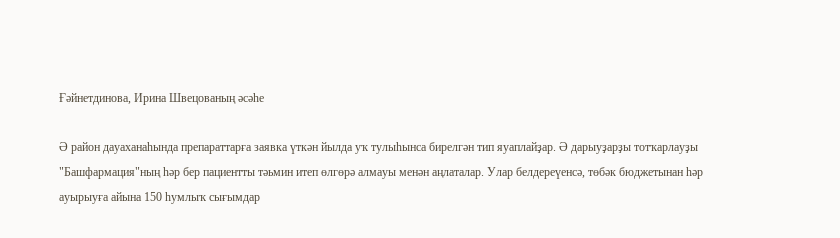Ғәйнетдинова, Ирина Швецованың әсәһе

Ә район дауаханаһында препараттарға заявка үткән йылда уҡ тулыһынса бирелгән тип яуаплайҙар. Ә дарыуҙарҙы тотҡарлауҙы "Башфармация"ның һәр бер пациентты тәьмин итеп өлгөрә алмауы менән аңлаталар. Улар белдереүенсә, төбәк бюджетынан һәр ауырыуға айына 150 һумлыҡ сығымдар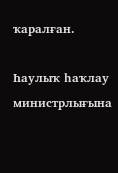ҡаралған.

Һаулыҡ һаҡлау министрлығына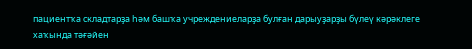пациентҡа складтарҙа һәм башҡа учреждениеларҙа булған дарыуҙарҙы бүлеү кәрәклеге хаҡында тәғәйен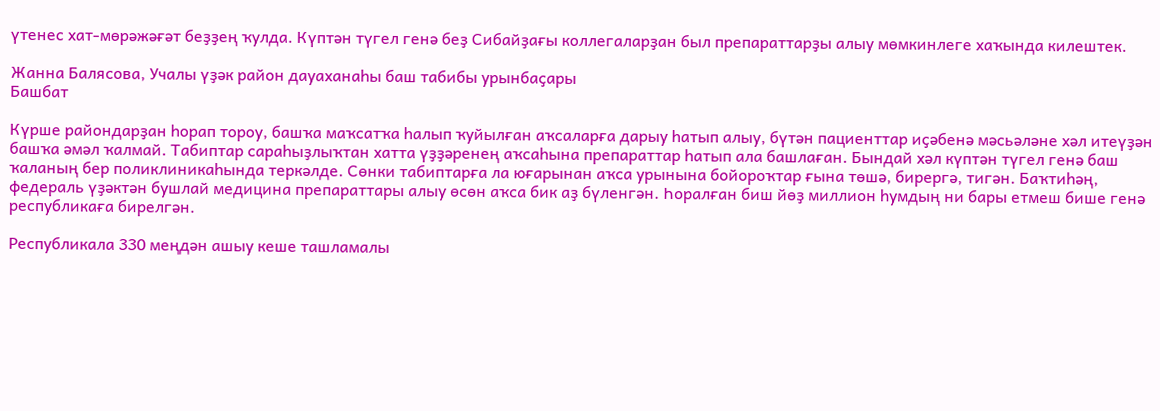үтенес хат-мөрәжәғәт беҙҙең ҡулда. Күптән түгел генә беҙ Сибайҙағы коллегаларҙан был препараттарҙы алыу мөмкинлеге хаҡында килештек.

Жанна Балясова, Учалы үҙәк район дауаханаһы баш табибы урынбаҫары
Башбат

Күрше райондарҙан һорап тороу, башҡа маҡсатҡа һалып ҡуйылған аҡсаларға дарыу һатып алыу, бүтән пациенттар иҫәбенә мәсьәләне хәл итеүҙән башҡа әмәл ҡалмай. Табиптар сараһыҙлыҡтан хатта үҙҙәренең аҡсаһына препараттар һатып ала башлаған. Бындай хәл күптән түгел генә баш ҡаланың бер поликлиникаһында теркәлде. Сөнки табиптарға ла юғарынан аҡса урынына бойороҡтар ғына төшә, бирергә, тигән. Баҡтиһәң, федераль үҙәктән бушлай медицина препараттары алыу өсөн аҡса бик аҙ бүленгән. Һоралған биш йөҙ миллион һумдың ни бары етмеш бише генә республикаға бирелгән.

Республикала 330 меңдән ашыу кеше ташламалы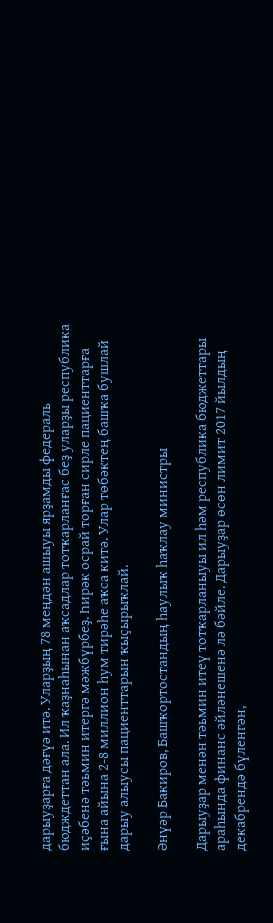дарыуҙарға дәғүә итә. Уларҙың 78 меңдән ашыуы ярҙамды федераль бюдждеттан ала. Ил ҡаҙнаһынан аҡсадлар тотҡарланғас беҙ уларҙы республика иҫәбенә тәьмин итергә мәжбүрбеҙ. Һирәк осрай торған сирле пациенттарға ғына айына 2-8 миллион һум тирәһе аҡса китә. Улар төбәктең башҡа бушлай дарыу алыусы пациенттарын ҡыҫырыҡлай.

Әнүәр Бакиров, Башҡортостандың һаулыҡ һаҡлау министры

Дарыуҙар менән тәьмин итеү тотҡарланыуы ил һәм республика бюджеттары араһында финанс әйләнешенә лә бәйле. Дарыуҙар өсөн лимит 2017 йылдың декабрендә бүленгән,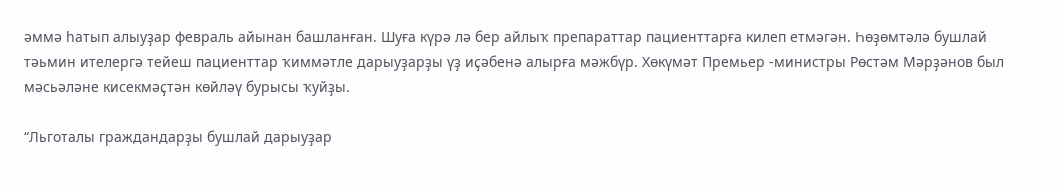әммә һатып алыуҙар февраль айынан башланған. Шуға күрә лә бер айлыҡ препараттар пациенттарға килеп етмәгән. Һөҙөмтәлә бушлай тәьмин ителергә тейеш пациенттар ҡиммәтле дарыуҙарҙы үҙ иҫәбенә алырға мәжбүр. Хөкүмәт Премьер -министры Рөстәм Мәрҙәнов был мәсьәләне кисекмәҫтән көйләү бурысы ҡуйҙы.

“Льготалы граждандарҙы бушлай дарыуҙар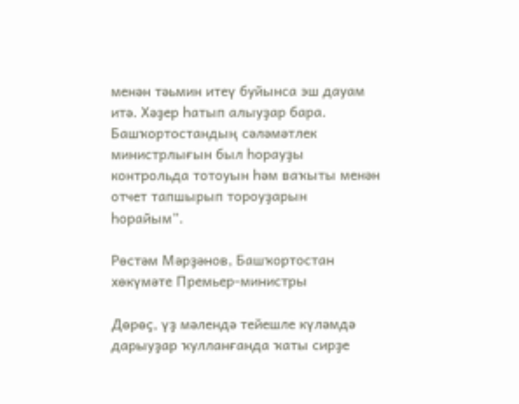менән тәьмин итеү буйынса эш дауам итә. Хәҙер һатып алыуҙар бара. Башҡортостандың сәләмәтлек министрлығын был һорауҙы контрольда тотоуын һәм ваҡыты менән отчет тапшырып тороуҙарын һорайым”.

Рөстәм Мәрҙәнов, Башҡортостан хөкүмәте Премьер-министры

Дөрөҫ, үҙ мәлендә тейешле күләмдә дарыуҙар ҡулланғанда ҡаты сирҙе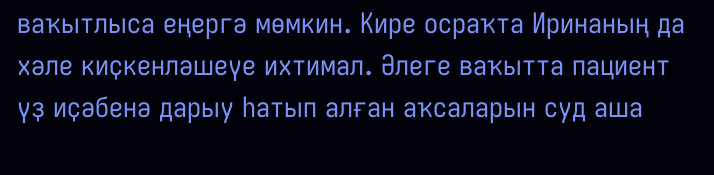ваҡытлыса еңергә мөмкин. Кире осраҡта Иринаның да хәле киҫкенләшеүе ихтимал. Әлеге ваҡытта пациент үҙ иҫәбенә дарыу һатып алған аҡсаларын суд аша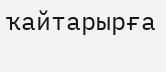ҡайтарырға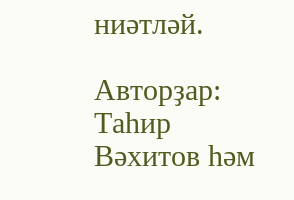ниәтләй.

Авторҙар: Таһир Вәхитов һәм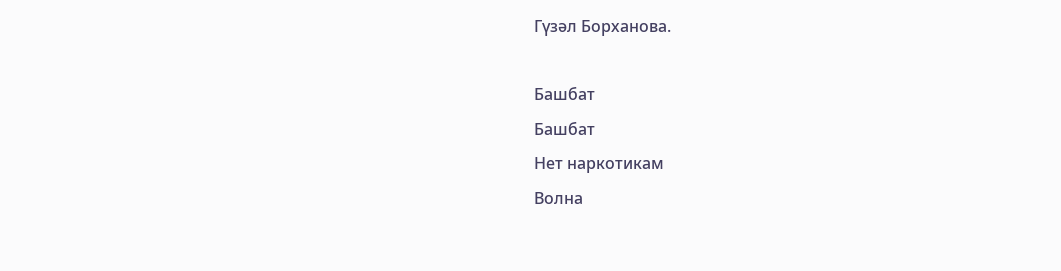Гүзәл Борханова.

Башбат
Башбат
Нет наркотикам
Волна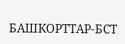БАШКОРТТАР-БСТ